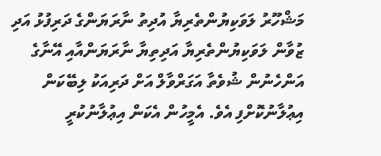މަޝްހޫރު ލަވަކިޔުންތެރިޔާ އުދިތު ނާރަޔަންގެ ދަރިފުޅު އަދި ޒުވާން ލަވަކިޔުންތެރިޔާ އަދިތިޔާ ނާރަޔަންއާއި އޭނާގެ އަންހެނުން ޝުވެތާ އަގަރްވާލް އަށް ދަރިއަކު ލިބޭކަން އިޢުލާނުކޮށްފި އެވެ. އެމީހުން އެކަން އިޢުލާނުކުރީ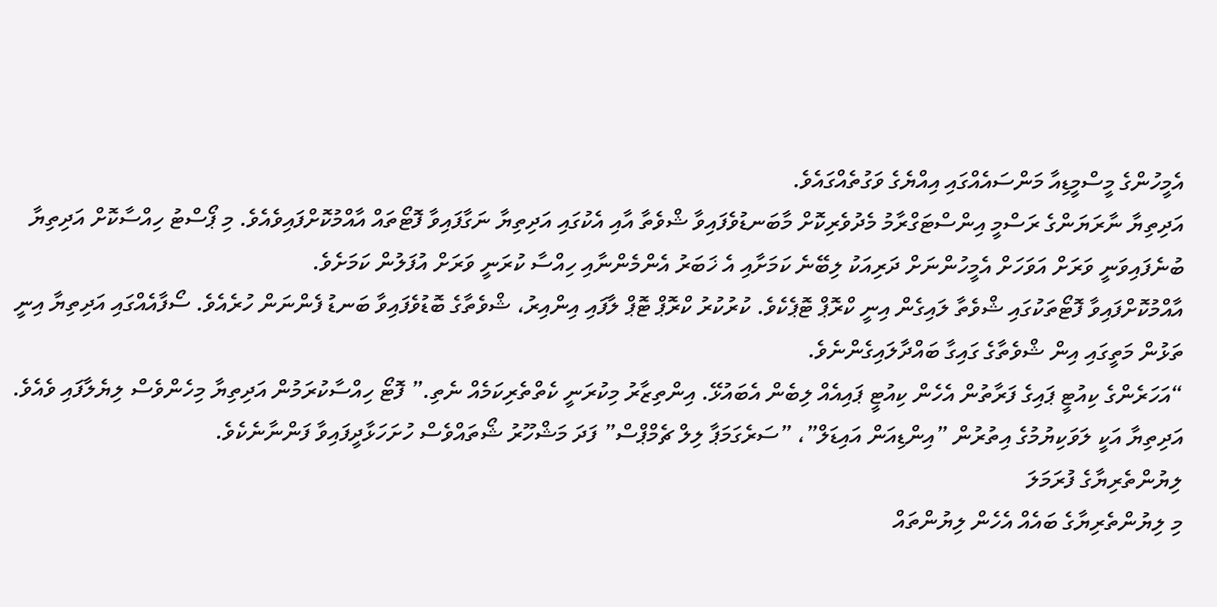އެމީހުންގެ މީސްމީޑިއާ މަންސައެއްގައި އިއްޔެގެ ވަގުތެއްގައެވެ.
އަދިތިޔާ ނާރަޔަންގެ ރަސްމީ އިންސްޓަގްރާމު މެދުވެރިކޮށް މާބަނޑުވެފައިވާ ޝްވެތާ އާއި އެކުގައި އަދިތިޔާ ނަގާފައިވާ ފޮޓޯތައް އާއްމުކޮށްފައިވެއެވެ. މި ޕޯސްޓު ހިއްސާކޮށް އަދިތިޔާ ބުނެފައިވަނީ ވަރަށް އަވަހަށް އެމީހުންނަށް ދަރިއަކު ލިބޭނެ ކަމަށާއި އެ ޚަބަރު އެންމެންނާއި ހިއްސާ ކުރަނީ ވަރަށް އުފަލުން ކަމަށެވެ.
އާއްމުކޮށްފައިވާ ފޮޓޯތަކުގައި ޝްވެތާ ލައިގެން އިނީ ކްރޮޕް ޓޮޕެކެވެ. ކުރުކުރު ކްރޮޕް ޓޮޕް ލާފައި އިންއިރު، ޝްވެތާގެ ބޮޑުވެފައިވާ ބަނޑު ފެންނަން ހުރެއެވެ. ސޯފާއެއްގައި އަދިތިޔާ އިނީ ތަޅުން މަތީގައި އިން ޝްވެތާގެ ގައިގާ ބައްދާލައިގެންނެވެ.
“އަހަރެންގެ ކިއުޓީ ޕައިގެ ފަރާތުން އެހެން ކިއުޓީ ޕައިއެއް ލިބެން އެބައުޅޭ. އިންތިޒާރު މިކުރަނީ ކެތްތެރިކަމެއް ނެތި.” ފޮޓޯ ހިއްސާކުރަމުން އަދިތިޔާ މިހެންވެސް ލިޔެލާފައި ވެއެވެ.
އަދިތިޔާ އަކީ ލަވަކިޔުމުގެ އިތުރުން ”އިންޑިއަން އައިޑަލް”، ”ސަރެގަމަޕާ ލިލް ޗެމްޕްސް” ފަދަ މަޝްހޫރު ޝޯތައްވެސް ހުށަހަޅާދީފައިވާ ފަންނާނެކެވެ.
ލިޔުންތެރިޔާގެ ފުރަމަލަ
މި ލިޔުންތެރިޔާގެ ބައެއް އެހެން ލިޔުންތައް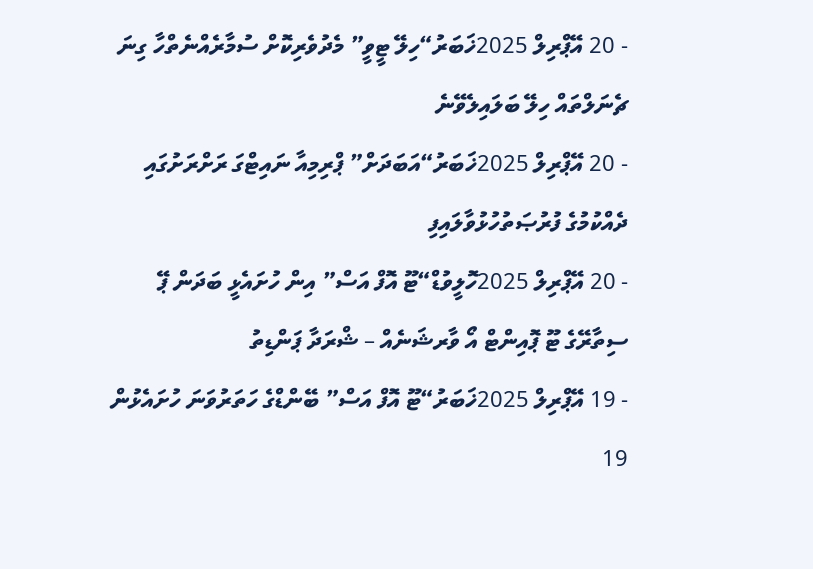- 20 އޭޕްރިލް 2025ޚަބަރު“ހިލޭ ޓީވީ” މެދުވެރިކޮށް ސުމާރެއްނެތްހާ ގިނަ ޗެނަލްތައް ހިލޭ ބަލައިލެވޭނެ
- 20 އޭޕްރިލް 2025ޚަބަރު“އަބަދަށް” ޕްރިމިއާ ނައިޓްގަ ރަށްރަށުގައި ދެއްކުމުގެ ފުރުޞަތުހުޅުވާލައިފި
- 20 އޭޕްރިލް 2025ހޮލީވުޑް“ޓޫ އޮފް އަސް” އިން ހުށައެޅީ ބަދަން ޕޭ ސިތާރޭގެ ޓޫ ޕޮއިންޓް އޯ ވާރޝަނެއް – ޝްރަދާ ޕަންޑިތު
- 19 އޭޕްރިލް 2025ޚަބަރު“ޓޫ އޮފް އަސް” ބޭންޑްގެ ހަތަރުވަނަ ހުށައެޅުން 19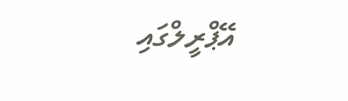އޭޕްރީލްގައި